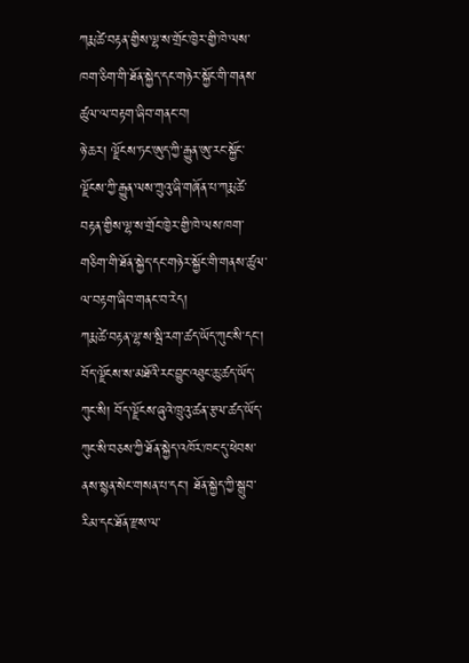ཀརྨ་ཚེ་བརྟན་གྱིས་ལྷ་ས་གྲོང་ཁྱེར་གྱི་ཁེ་ལས་ཁག་ཅིག་གི་ཐོན་སྐྱེད་དང་གཉེར་སྐྱོང་གི་གནས་ཚུལ་ལ་བརྟག་ཞིབ་གནང་བ།
ཉེ་ཆར། ལྗོངས་ཏང་ཨུད་ཀྱི་རྒྱུན་ཨུ་རང་སྐྱོང་ལྗོངས་ཀྱི་རྒྱུན་ལས་ཀྲུའུ་ཞི་གཞོན་པ་ཀརྨ་ཚེ་བརྟན་གྱིས་ལྷ་ས་གྲོང་ཁྱེར་གྱི་ཁེ་ལས་ཁག་གཅིག་གི་ཐོན་སྐྱེད་དང་གཉེར་སྐྱོང་གི་གནས་ཚུལ་ལ་བརྟག་ཞིབ་གནང་བ་རེད།
ཀརྨ་ཚེ་བརྟན་ལྷ་ས་སྦི་རག་ཚད་ཡོད་ཀུང་སི་དང་། བོད་ལྗོངས་ས་མཐོའི་རང་བྱུང་འཐུང་ཆུ་ཚད་ཡོད་ཀུང་སི། བོད་ལྗོངས་ཞུའེ་ཁྲུའུ་ཚན་རྩལ་ཚད་ཡོད་ཀུང་སི་བཅས་ཀྱི་ཐོན་སྐྱེད་འཁོར་ཁང་དུ་ཕེབས་ནས་སྙན་སེང་གསན་པ་དང་། ཐོན་སྐྱེད་ཀྱི་སྒྲུབ་རིམ་དང་ཐོན་རྫས་ལ་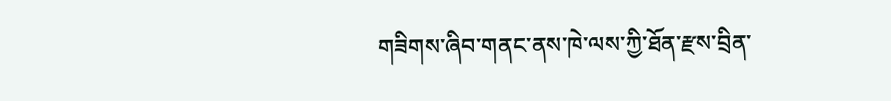གཟིགས་ཞིབ་གནང་ནས་ཁེ་ལས་ཀྱི་ཐོན་རྫས་བྲིན་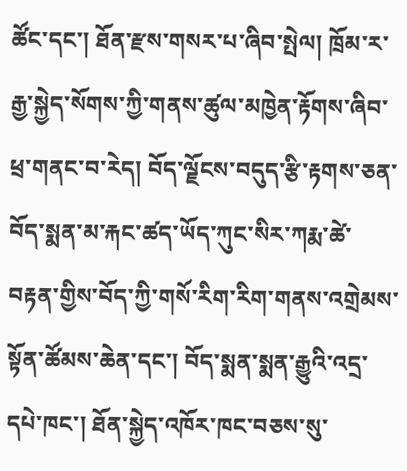ཚོང་དང་། ཐོན་རྫས་གསར་པ་ཞིབ་སྤེལ། ཁྲོམ་ར་རྒྱ་སྐྱེད་སོགས་ཀྱི་གནས་ཚུལ་མཁྱེན་རྟོགས་ཞིབ་ཕྲ་གནང་བ་རེད། བོད་ལྗོངས་བདུད་རྩི་རྟགས་ཅན་བོད་སྨན་མ་རྐང་ཚད་ཡོད་ཀུང་སིར་ཀརྨ་ཚེ་བརྟན་གྱིས་བོད་ཀྱི་གསོ་རིག་རིག་གནས་འགྲེམས་སྟོན་ཚོམས་ཆེན་དང་། བོད་སྨན་སྨན་རྒྱུའི་འདྲ་དཔེ་ཁང་། ཐོན་སྐྱེད་འཁོར་ཁང་བཅས་སུ་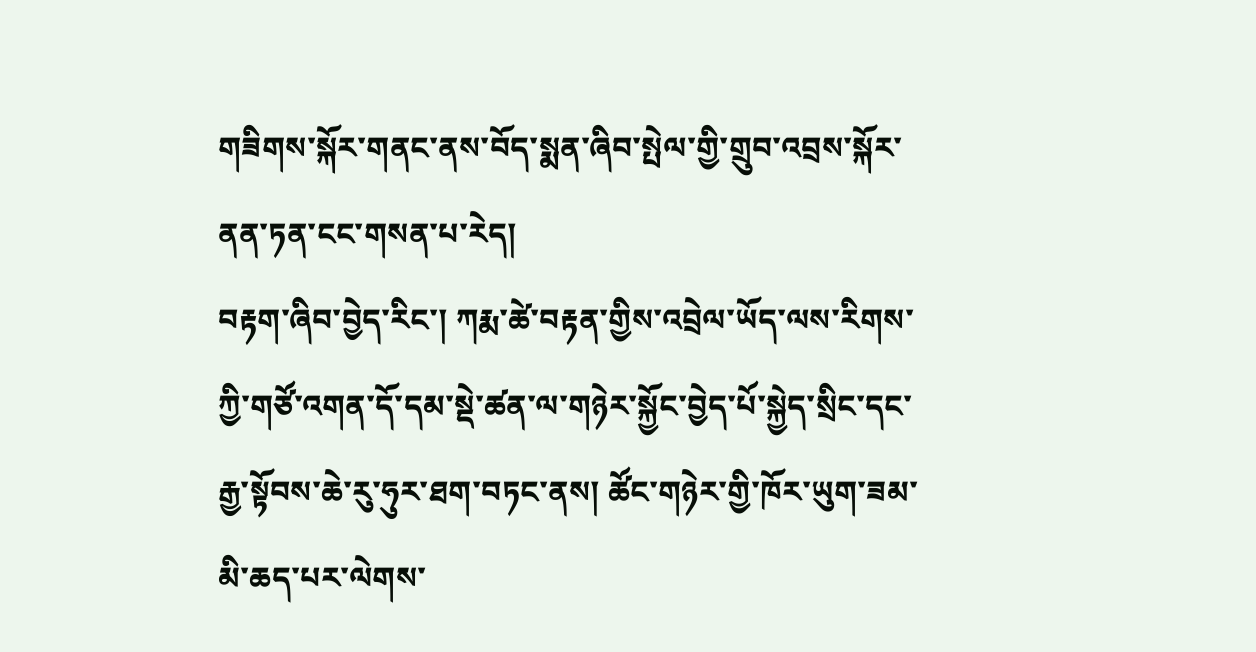གཟིགས་སྐོར་གནང་ནས་བོད་སྨན་ཞིབ་སྤེལ་གྱི་གྲུབ་འབྲས་སྐོར་ནན་ཏན་ངང་གསན་པ་རེད།
བརྟག་ཞིབ་བྱེད་རིང་། ཀརྨ་ཚེ་བརྟན་གྱིས་འབྲེལ་ཡོད་ལས་རིགས་ཀྱི་གཙོ་འགན་དོ་དམ་སྡེ་ཚན་ལ་གཉེར་སྐྱོང་བྱེད་པོ་སྐྱེད་སྲིང་དང་རྒྱ་སྟོབས་ཆེ་རུ་ཧུར་ཐག་བཏང་ནས། ཚོང་གཉེར་གྱི་ཁོར་ཡུག་ཟམ་མི་ཆད་པར་ལེགས་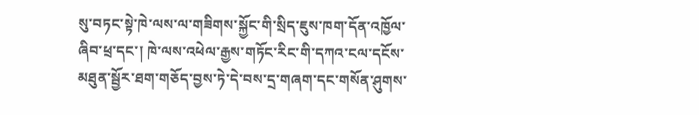སུ་བཏང་སྟེ་ཁེ་ལས་ལ་གཟིགས་སྐྱོང་གི་སྲིད་ཇུས་ཁག་དོན་འཁྱོལ་ཞིབ་ཕྲ་དང་། ཁེ་ལས་འཕེལ་རྒྱས་གཏོང་རིང་གི་དཀའ་ངལ་དངོས་མཐུན་སྦྱོར་ཐག་གཅོད་བྱས་ཏེ་དེ་བས་དྲ་གཞག་དང་གསོན་ཤུགས་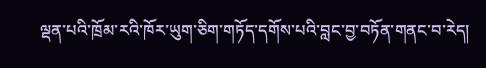ལྡན་པའི་ཁྲོམ་རའི་ཁོར་ཡུག་ཅིག་གཏོད་དགོས་པའི་བླང་བྱ་བཏོན་གནང་བ་རེད།